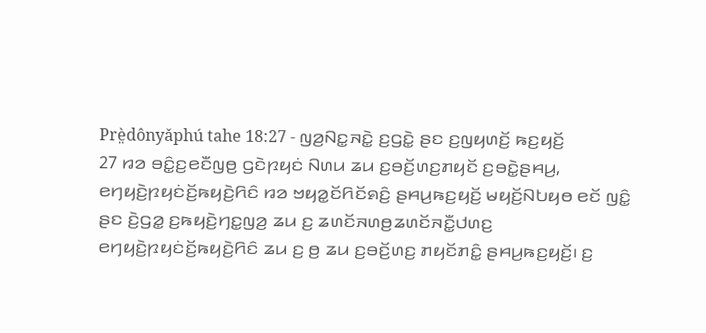Prè̤dônyǎphú tahe 18:27 - ꤜꤤ꤬ꤡꤢ꤭ꤏꤢꤧ꤭ ꤢ꤬ꤞꤢꤧ꤭ ꤔꤢ ꤢ꤬ꤜꤟꤛꤢꤩ꤬ ꤒꤢ꤬ꤟꤢꤩ꤬
27 ꤙꤤ ꤋꤢꤨ꤭ꤢ꤬ꤕꤢꤪꤜꤥ꤬ ꤞꤢꤧꤐꤟꤢꤦ ꤡꤛꤣ ꤘꤣ ꤢ꤬ꤋꤢꤩ꤬ꤛꤢ꤬ꤊꤟꤢꤩ ꤢ꤬ꤋꤢꤧ꤭ꤔꤌꤣ꤬, ꤕꤚꤟꤢꤧ꤬ꤐꤟꤢꤦꤢꤩ꤬ꤒꤟꤢꤧ꤬ꤖꤢꤨ ꤙꤤ ꤠꤟꤤ꤭ꤢꤩꤖꤢꤩꤎꤢꤨ꤬ ꤔꤌꤣ꤬ꤒꤢ꤬ꤟꤢꤩ꤬ ꤗꤟꤢꤩ꤬ꤡꤝꤟꤥ ꤕꤢꤩ ꤜꤢꤨ꤭ ꤔꤢ ꤢꤧ꤬ꤞꤤ꤭ ꤢ꤬ꤒꤟꤢꤧ꤬ꤚꤢ꤭ꤜꤤ꤬ ꤘꤣ ꤢ꤬ ꤘꤛꤢꤩꤏꤛꤥ꤬ꤘꤛꤢꤩꤏꤢꤪ꤭ꤓꤛꤢ꤬ ꤕꤚꤟꤢꤧ꤬ꤐꤟꤢꤦꤢꤩ꤬ꤒꤟꤢꤧ꤬ꤖꤢꤨ ꤘꤣ ꤢ꤬ ꤥ꤬ ꤘꤣ ꤢ꤬ꤋꤢꤩ꤬ꤛꤢ꤬ ꤊꤟꤢꤩꤊꤢꤨ꤭ ꤔꤌꤣ꤬ꤒꤢ꤬ꤟꤢꤩ꤬꤯ ꤢ꤬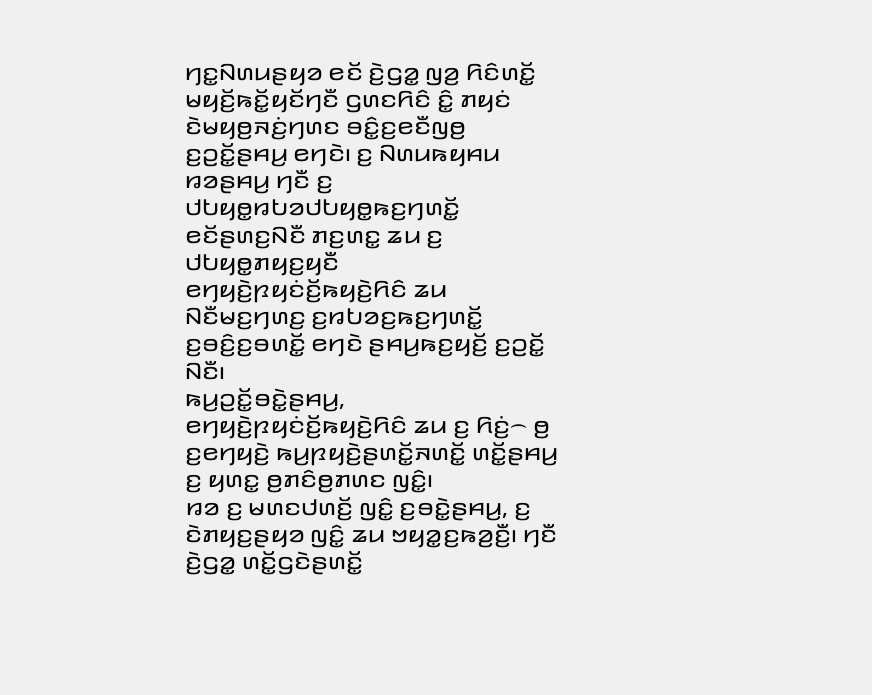ꤚꤢ꤭ꤡꤛꤣꤔꤟꤤ ꤕꤢꤩ ꤢꤧ꤬ꤞꤤ꤭ ꤜꤤ꤬ ꤖꤢꤨꤛꤢꤩ꤭ ꤗꤟꤢꤩ꤬ꤒꤢꤩ꤭ꤟꤢꤩꤚꤢꤪ ꤞꤛꤢꤖꤢꤨ ꤢꤨ꤭ ꤊꤟꤢꤦ ꤢꤧꤗꤟꤥ꤬ꤏꤢꤦ꤬ꤚꤛꤢ ꤋꤢꤨ꤭ꤢ꤬ꤕꤢꤪꤜꤥ꤬ ꤢ꤬ꤑꤢꤩ꤭ꤔꤌꤣ꤬ ꤕꤚꤢꤧ꤯ ꤢ꤬ ꤡꤛꤣꤒꤟꤌꤣ ꤙꤤꤔꤌꤣ꤬ ꤚꤢꤪ ꤢ꤬ ꤓꤝꤟꤥ꤭ꤙꤝꤤꤓꤝꤟꤥ꤭ꤒꤢ꤬ꤚꤛꤢꤩ꤭ ꤕꤢꤩꤔꤛꤢ꤬ꤡꤢꤪ ꤊꤢ꤬ꤛꤢ꤭ ꤘꤣ ꤢ꤬ ꤓꤝꤟꤥ꤭ꤊꤟꤢ꤬ꤟꤢꤪ ꤕꤚꤟꤢꤧ꤬ꤐꤟꤢꤦꤢꤩ꤬ꤒꤟꤢꤧ꤬ꤖꤢꤨ ꤘꤣ ꤡꤢꤪꤗꤢ꤬ꤚꤛꤢ꤬ ꤢ꤬ꤙꤝꤤꤢ꤬ꤒꤢ꤬ꤚꤛꤢꤩ꤭ ꤢ꤬ꤋꤢꤨ꤬ꤢ꤬ꤋꤛꤢꤩ꤭ ꤕꤚꤢꤧ ꤔꤌꤣ꤬ꤒꤢ꤬ꤟꤢꤩ꤬ ꤢ꤬ꤑꤢꤩ꤭ ꤡꤢꤪ꤯
ꤒꤣ꤬ꤑꤢꤩ꤭ꤋꤢꤧ꤭ꤔꤌꤣ꤬, ꤕꤚꤟꤢꤧ꤬ꤐꤟꤢꤦꤢꤩ꤬ꤒꤟꤢꤧ꤬ꤖꤢꤨ ꤘꤣ ꤢ꤬ ꤖꤢꤦ꤬꤮ ꤥ꤬ ꤢ꤬ꤕꤚꤟꤢꤧ꤬ ꤒꤣ꤬ꤐꤟꤢꤧ꤬ꤔꤛꤢꤩ꤭ꤏꤛꤢꤩ꤭ ꤛꤢꤩ꤭ꤔꤌꤣ꤬ ꤢ꤬ ꤟꤛꤢ꤭ ꤥ꤬ꤊꤢꤨꤥ꤬ꤊꤛꤢ ꤜꤢꤨ꤭꤯
ꤙꤤ ꤢ꤬ ꤗꤛꤢꤓꤛꤢꤩ꤬ ꤜꤢꤨ꤭ ꤢ꤬ꤋꤢꤧ꤭ꤔꤌꤣ꤬, ꤢ꤬ ꤢꤧꤊꤟꤢ꤬ꤔꤟꤤ ꤜꤢꤨ꤭ ꤘꤣ ꤠꤟꤤ꤭ꤢ꤬ꤒꤤ꤬ꤢꤪ꤬꤯ ꤚꤢꤪ ꤢꤧ꤬ꤞꤤ꤭ ꤛꤢꤩ꤭ꤞꤢꤧꤔꤛꤢꤩ꤭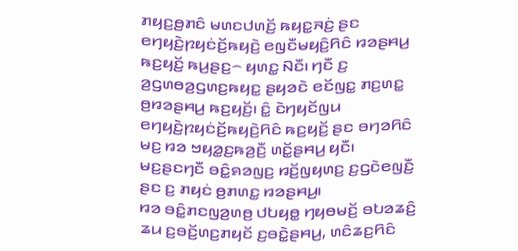ꤊꤟꤢ꤬ꤥ꤬ꤊꤢꤨ ꤗꤛꤢꤓꤛꤢꤩ꤬ ꤒꤟꤢ꤭ꤏꤢꤦ꤬ ꤔꤢ ꤕꤚꤟꤢꤧ꤬ꤐꤟꤢꤦꤢꤩ꤬ꤒꤟꤢꤧ꤬ ꤕꤜꤢꤪꤗꤟꤢꤨ꤬ꤖꤢꤨ ꤙꤤꤔꤌꤣ꤬ ꤒꤢ꤬ꤟꤢꤩ꤬ ꤒꤣ꤬ꤔꤢ꤬꤮ ꤟꤛꤢ꤭ ꤡꤢꤪ꤯ ꤚꤢꤪ ꤢ꤬ ꤤ꤬ꤞꤛꤥꤤ꤬ꤞꤛꤢ꤬ꤒꤟꤢ꤭ ꤔꤟꤤꤢꤧ ꤕꤢꤩꤜꤢ꤭ ꤊꤢ꤬ꤛꤢ꤭ ꤥ꤬ꤙꤤꤔꤌꤣ꤬ ꤒꤢ꤬ꤟꤢꤩ꤬꤯ ꤢꤨ꤭ ꤢꤧꤚꤟꤢꤩꤜꤣ ꤕꤚꤟꤢꤧ꤬ꤐꤟꤢꤦꤢꤩ꤬ꤒꤟꤢꤧ꤬ꤖꤢꤨ ꤒꤢ꤬ꤟꤢꤩ꤬ ꤔꤢ ꤋꤚꤤꤖꤢꤨ ꤗꤢ꤬ ꤙꤤ ꤠꤟꤤ꤭ꤢ꤬ꤒꤤ꤬ꤢꤪ꤬ ꤛꤢꤩ꤭ꤔꤌꤣ꤬ ꤟꤢꤪ꤯
ꤗꤢ꤬ꤔꤢꤚꤢꤪ ꤋꤢꤨ꤭ꤎꤤꤜꤢ꤬ ꤙꤢꤩ꤬ꤜꤟꤛꤢ꤬ ꤢ꤬ꤞꤢꤧꤕꤜꤢꤪ꤬ ꤔꤢ ꤢ꤬ ꤊꤟꤢꤦ ꤥ꤬ꤊꤛꤢ꤭ ꤙꤤꤔꤌꤣ꤬꤯
ꤙꤤ ꤋꤢꤨ꤭ꤊꤢꤜꤤ꤬ꤛꤥ꤬ ꤓꤝꤟꤥ꤭ ꤚꤟꤥꤗꤢꤩ꤬ ꤋꤝꤤꤘꤢꤨ꤬ ꤘꤣ ꤢ꤬ꤋꤢꤩ꤬ꤛꤢ꤬ꤊꤟꤢꤩ ꤢ꤬ꤋꤢꤧ꤭ꤔꤌꤣ꤬, ꤛꤢꤨꤘꤢ꤬ꤖꤢꤨ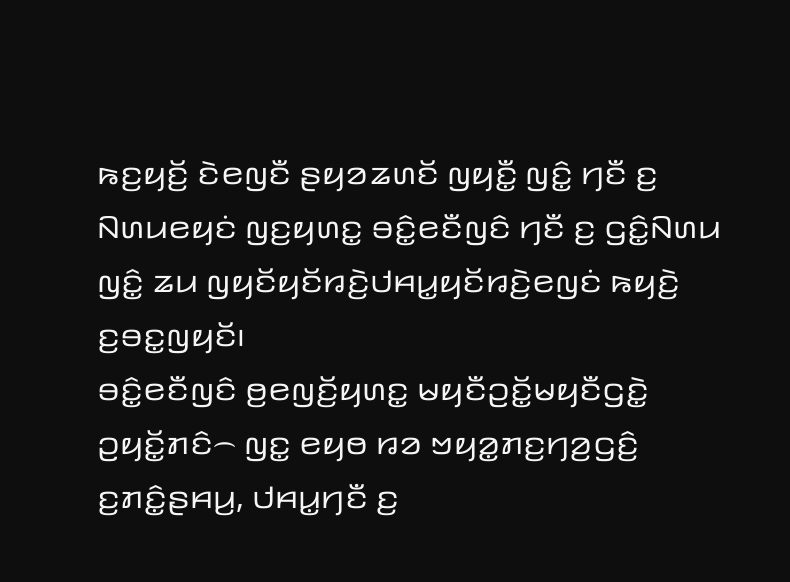ꤒꤢ꤬ꤟꤢꤩ꤬ ꤢꤧꤕꤜꤢꤪ ꤔꤟꤤꤘꤛꤢꤩ ꤜꤟꤢꤪ꤭ ꤜꤢꤨ꤭ ꤚꤢꤪ ꤢ꤬ ꤡꤛꤣꤕꤟꤢꤦ ꤜꤢ꤬ꤟꤛꤢ꤭ ꤋꤢꤨ꤭ꤕꤢꤪꤜꤢꤨ ꤚꤢꤪ ꤢ꤬ ꤞꤢꤨ꤭ꤡꤛꤣ ꤜꤢꤨ꤭ ꤘꤣ ꤜꤟꤢꤩꤟꤢꤩꤙꤢꤧ꤬ꤓꤌꤣ꤭ꤟꤢꤩꤙꤢꤧ꤬ꤕꤜꤢꤦ ꤒꤟꤢꤧ꤬ ꤢ꤬ꤋꤢ꤭ꤜꤟꤢꤩ꤯
ꤋꤢꤨ꤭ꤕꤢꤪꤜꤢꤨ ꤥ꤬ꤕꤜꤢꤩ꤬ꤟꤛꤢ꤭ ꤗꤟꤢꤪꤑꤢꤩ꤭ꤗꤟꤢꤪꤞꤢꤧ꤭ ꤑꤟꤢꤩ꤭ꤊꤢꤨ꤮ ꤜꤢ꤭ ꤕꤟꤥ ꤙꤤ ꤠꤟꤤ꤭ꤊꤢ꤬ꤚꤤ꤬ꤞꤢꤨ꤬ ꤢ꤬ꤊꤢꤨ꤭ꤔꤌꤣ꤬, ꤓꤌꤣ꤭ꤚꤢꤪ ꤢ꤬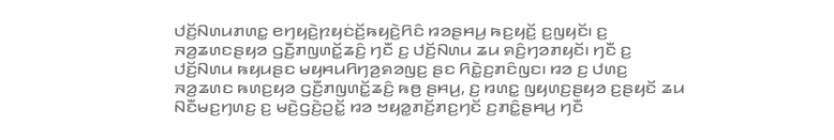ꤓꤢꤩ꤬ꤡꤛꤣꤊꤛꤢ꤭ ꤕꤚꤟꤢꤧ꤬ꤐꤟꤢꤦꤢꤩ꤬ꤒꤟꤢꤧ꤬ꤖꤢꤨ ꤙꤤꤔꤌꤣ꤬ ꤒꤢ꤬ꤟꤢꤩ꤬ ꤢ꤬ꤜꤟꤢꤩ꤯ ꤢ꤬ ꤏꤤ꤬ꤘꤛꤢꤔꤟꤤ ꤞꤢꤪ꤬ꤊꤜꤛꤢꤩ꤭ꤘꤢꤨ꤬ ꤚꤢꤪ ꤢ꤬ ꤓꤢꤩ꤬ꤡꤛꤣ ꤘꤣ ꤎꤢꤨ꤬ꤚꤤꤊꤟꤢꤩ꤯ ꤚꤢꤪ ꤢ꤬ ꤓꤢꤩ꤬ꤡꤛꤣ ꤒꤟꤣꤔꤢ ꤗꤟꤌꤣꤖꤚꤤ꤬ꤎꤤꤜꤢ꤬ ꤔꤢ ꤖꤢꤧ꤭ꤢ꤬ꤊꤢꤨꤜꤢ꤯ ꤙꤤ ꤢ꤬ ꤓꤛꤢ꤬ ꤏꤤ꤬ꤘꤛꤢ ꤒꤛꤢ꤬ꤟꤤ ꤞꤢꤪ꤬ꤊꤜꤛꤢꤩ꤭ꤘꤢꤨ꤬ ꤒꤥ꤬ ꤔꤌꤣ꤬, ꤢ꤬ ꤙꤛꤢ꤭ ꤜꤟꤛꤢ꤬ꤔꤟꤤ ꤢ꤬ꤔꤟꤢꤩ ꤘꤣ ꤡꤢꤪꤗꤢ꤬ꤚꤛꤢ꤬ ꤢ꤬ ꤗꤢꤧ꤬ꤞꤢꤧ꤬ꤑꤢꤩ꤭ ꤙꤤ ꤠꤟꤤ꤭ꤊꤢꤩ꤬ꤊꤢ꤬ꤚꤢꤩ ꤢ꤬ꤊꤢꤨ꤭ꤔꤌꤣ꤬ ꤚꤢꤪ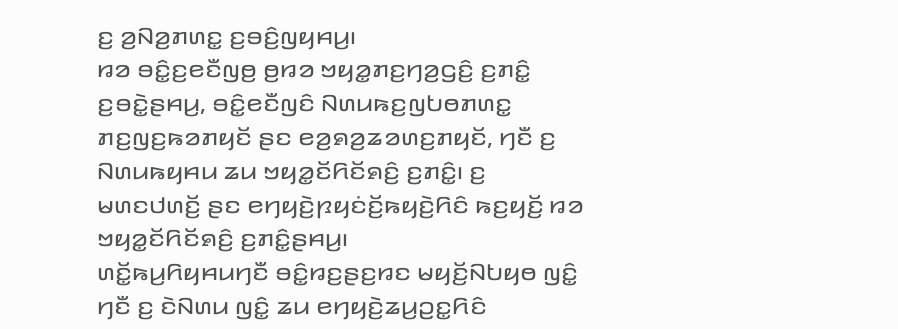ꤢ꤬ ꤤ꤬ꤡꤤ꤬ꤊꤛꤢ꤭ ꤢ꤬ꤋꤢꤨ꤬ꤜꤟꤌꤣ꤬꤯
ꤙꤤ ꤋꤢꤨ꤭ꤢ꤬ꤕꤢꤪꤜꤥ꤬ ꤥ꤬ꤙꤤ ꤠꤟꤤ꤭ꤊꤢ꤬ꤚꤤ꤬ꤞꤢꤨ꤬ ꤢ꤬ꤊꤢꤨ꤭ ꤢ꤬ꤋꤢꤧ꤭ꤔꤌꤣ꤬, ꤋꤢꤨ꤭ꤕꤢꤪꤜꤢꤨ ꤡꤛꤣꤒꤢ꤬ꤜꤝꤥꤊꤛꤢ꤭ ꤊꤢ꤬ꤜꤢ꤬ꤒꤤꤊꤟꤢꤩ ꤔꤢ ꤕꤤ꤬ꤎꤤ꤬ꤘꤤꤛꤢ꤬ꤊꤟꤢꤩ, ꤚꤢꤪ ꤢ꤬ ꤡꤛꤣꤒꤟꤌꤣ ꤘꤣ ꤠꤟꤤ꤭ꤢꤩꤖꤢꤩꤎꤢꤨ꤬ ꤢ꤬ꤊꤢꤨ꤭꤯ ꤢ꤬ ꤗꤛꤢꤓꤛꤢꤩ꤬ ꤔꤢ ꤕꤚꤟꤢꤧ꤬ꤐꤟꤢꤦꤢꤩ꤬ꤒꤟꤢꤧ꤬ꤖꤢꤨ ꤒꤢ꤬ꤟꤢꤩ꤬ ꤙꤤ ꤠꤟꤤ꤭ꤢꤩꤖꤢꤩꤎꤢꤨ꤬ ꤢ꤬ꤊꤢꤨ꤭ꤔꤌꤣ꤬꤯
ꤛꤢꤩ꤭ꤒꤣ꤬ꤖꤟꤌꤣꤚꤢꤪ ꤋꤢꤨ꤭ꤙꤢ꤬ꤔꤢ꤬ꤙꤢ ꤗꤟꤢꤩ꤬ꤡꤝꤟꤥ ꤜꤢꤨ꤭ ꤚꤢꤪ ꤢ꤬ ꤢꤧꤡꤛꤣ ꤜꤢꤨ꤭ ꤘꤣ ꤕꤚꤟꤢꤧ꤬ꤘꤣ꤬ꤑꤢ꤭ꤖꤢꤨ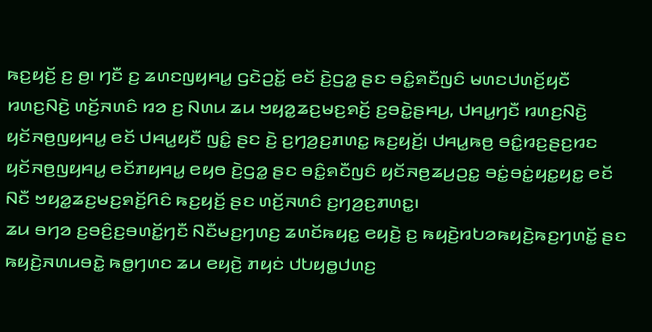ꤒꤢ꤬ꤟꤢꤩ꤬ ꤢ꤬ ꤥ꤬꤯ ꤚꤢꤪ ꤢ꤬ ꤘꤛꤢꤜꤟꤌꤣ꤭ ꤞꤢꤧꤑꤢꤩ꤭ ꤕꤢꤩ ꤢꤧ꤬ꤞꤤ꤭ ꤔꤢ ꤋꤢꤨ꤭ꤎꤢꤪꤜꤢꤨ ꤗꤛꤢꤓꤛꤢꤩ꤬ꤟꤢꤪ ꤙꤛꤢ꤬ꤡꤢꤧ꤬ ꤛꤢꤩ꤬ꤏꤛꤢꤨ ꤙꤤ ꤢ꤬ ꤡꤛꤣ ꤘꤣ ꤠꤟꤤ꤭ꤘꤢ꤬ꤗꤢ꤬ꤎꤢꤩ꤬ ꤢ꤬ꤋꤢꤧ꤭ꤔꤌꤣ꤬, ꤓꤌꤣ꤭ꤚꤢꤪ ꤙꤛꤢ꤬ꤡꤢꤧ꤬ ꤟꤢꤩꤏꤥ꤬ꤜꤟꤌꤣ꤭ ꤕꤢꤩ ꤓꤌꤣ꤭ꤟꤢꤪ ꤜꤢꤨ꤭ ꤔꤢ ꤢꤧ꤬ ꤢ꤬ꤚꤤ꤬ꤢ꤬ꤊꤛꤢ꤭ ꤒꤢ꤬ꤟꤢꤩ꤬꤯ ꤓꤌꤣ꤭ꤒꤥ꤬ ꤋꤢꤨ꤭ꤙꤢ꤬ꤔꤢ꤬ꤙꤢ ꤟꤢꤩꤏꤥ꤬ꤜꤟꤌꤣ꤭ ꤕꤢꤩꤊꤟꤌꤣ꤭ ꤕꤟꤥ ꤢꤧ꤬ꤞꤤ꤭ ꤔꤢ ꤋꤢꤨ꤭ꤎꤢꤪꤜꤢꤨ ꤟꤢꤩꤏꤥ꤬ꤘꤣ꤬ꤑꤢ꤭ ꤋꤢꤦ꤭ꤋꤢꤦ꤭ꤟꤢ꤭ꤟꤢ꤭ ꤕꤢꤩ ꤡꤢꤪ ꤠꤟꤤ꤭ꤘꤢ꤬ꤗꤢ꤬ꤎꤢꤩ꤬ꤖꤢꤨ ꤒꤢ꤬ꤟꤢꤩ꤬ ꤔꤢ ꤛꤢꤩ꤬ꤏꤛꤢꤨ ꤢ꤬ꤚꤤ꤬ꤢ꤬ꤊꤛꤢ꤭꤯
ꤘꤣ ꤋꤚꤤ ꤢ꤬ꤋꤢꤨ꤬ꤢ꤬ꤋꤛꤢꤩ꤭ꤚꤢꤪ ꤡꤢꤪꤗꤢ꤬ꤚꤛꤢ꤬ ꤘꤛꤢꤩꤒꤟꤢ꤭ ꤕꤟꤢꤧ꤬ ꤢ꤬ ꤒꤟꤢꤧ꤬ꤙꤝꤤꤒꤟꤢꤧ꤬ꤒꤢ꤬ꤚꤛꤢꤩ꤭ ꤔꤢ ꤒꤟꤢꤧ꤬ꤏꤛꤣꤋꤢꤧ꤭ ꤒꤥ꤭ꤚꤛꤢ ꤘꤣ ꤕꤟꤢꤧ꤬ ꤊꤟꤢꤦ ꤓꤝꤟꤥ꤭ꤓꤛꤢ꤬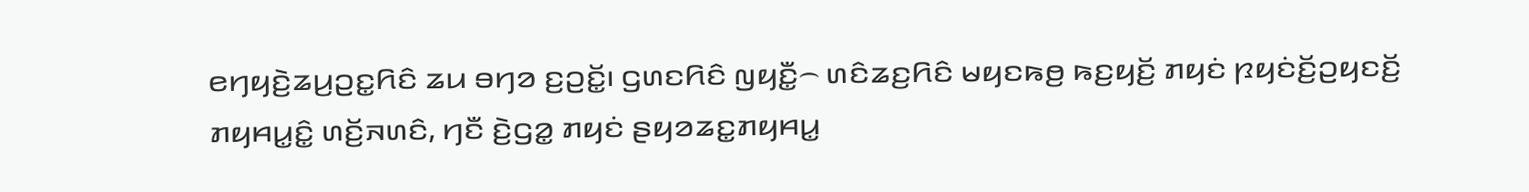ꤕꤚꤟꤢꤧ꤬ꤘꤣ꤬ꤑꤢ꤭ꤖꤢꤨ ꤘꤣ ꤋꤚꤤ ꤢ꤬ꤑꤢꤩ꤭꤯ ꤞꤛꤢꤖꤢꤨ ꤜꤟꤢꤪ꤭꤮ ꤛꤢꤨꤘꤢ꤬ꤖꤢꤨ ꤗꤟꤢꤒꤥ꤬ ꤒꤢ꤬ꤟꤢꤩ꤬ ꤊꤟꤢꤦ ꤐꤟꤢꤦꤢꤩ꤬ꤑꤟꤢꤢꤩ꤬ ꤊꤟꤌꤣ꤭ꤢꤨ꤭ ꤛꤢꤩ꤬ꤏꤛꤢꤨ, ꤚꤢꤪ ꤢꤧ꤬ꤞꤤ꤭ ꤊꤟꤢꤦ ꤔꤟꤤꤘꤢ꤭ꤊꤟꤌꤣ꤭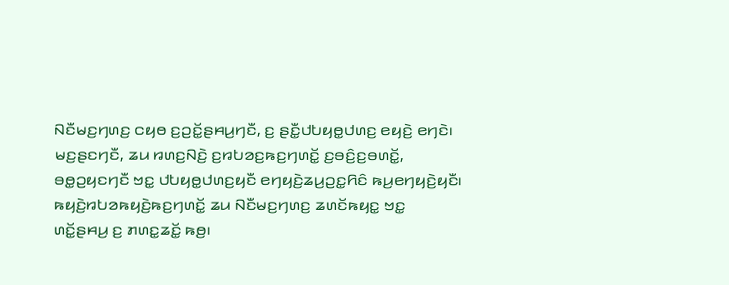ꤡꤢꤪꤗꤢ꤬ꤚꤛꤢ꤬ ꤍꤟꤥ ꤢ꤬ꤑꤢꤩ꤭ꤔꤌꤣ꤬ꤚꤢꤪ, ꤢ꤬ ꤔꤢꤪ꤭ꤓꤝꤟꤥ꤭ꤓꤛꤢ꤬ ꤕꤟꤢꤧ꤬ ꤕꤚꤢꤧ꤯
ꤗꤢ꤬ꤔꤢꤚꤢꤪ, ꤘꤣ ꤙꤛꤢ꤬ꤡꤢꤧ꤬ ꤢ꤬ꤙꤝꤤꤢ꤬ꤒꤢ꤬ꤚꤛꤢꤩ꤭ ꤢ꤬ꤋꤢꤨ꤬ꤢ꤬ꤋꤛꤢꤩ꤭, ꤋꤥ꤭ꤑꤟꤢꤚꤢꤪ ꤠꤢ꤭ ꤓꤝꤟꤥ꤭ꤓꤛꤢ꤬ꤟꤢꤪ ꤕꤚꤟꤢꤧ꤬ꤘꤣ꤬ꤑꤢ꤭ꤖꤢꤨ ꤒꤣ꤬ꤕꤚꤟꤢꤧ꤬ꤟꤢꤪ꤯ ꤒꤟꤢꤧ꤬ꤙꤝꤤꤒꤟꤢꤧ꤬ꤒꤢ꤬ꤚꤛꤢꤩ꤭ ꤘꤣ ꤡꤢꤪꤗꤢ꤬ꤚꤛꤢ꤬ ꤘꤛꤢꤩꤒꤟꤢ꤭ ꤠꤢ꤭ ꤛꤢꤩ꤭ꤔꤌꤣ꤬ ꤢ꤬ ꤊꤛꤢ꤭ꤘꤢꤩ꤭ ꤒꤥ꤬꤯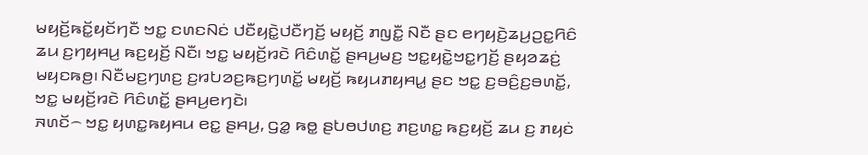ꤗꤟꤢꤩ꤬ꤒꤢꤩ꤭ꤟꤢꤩꤚꤢꤪ ꤠꤢ꤭ ꤢꤛꤢꤡꤢꤦ ꤓꤢꤪꤟꤢꤧ꤭ꤓꤢꤪꤚꤢꤩ꤬ ꤗꤟꤢꤩ꤬ ꤊꤜꤢꤪ꤭ ꤡꤢꤪ ꤔꤢ ꤕꤚꤟꤢꤧ꤬ꤘꤣ꤬ꤑꤢ꤭ꤖꤢꤨ ꤘꤣ ꤢ꤬ꤚꤟꤌꤣ꤬ ꤒꤢ꤬ꤟꤢꤩ꤬ ꤡꤢꤪ꤯ ꤠꤢ꤭ ꤗꤟꤢꤩ꤬ꤙꤢꤧ ꤖꤢꤨꤛꤢꤩ꤭ ꤔꤌꤣ꤬ꤗꤢ꤬ ꤠꤢ꤭ꤟꤢꤧ꤭ꤠꤢ꤭ꤚꤢꤩ꤬ ꤔꤟꤤꤘꤢꤦ꤬ ꤗꤟꤢꤒꤥ꤬꤯ ꤡꤢꤪꤗꤢ꤬ꤚꤛꤢ꤬ ꤢ꤬ꤙꤝꤤꤢ꤬ꤒꤢ꤬ꤚꤛꤢꤩ꤭ ꤗꤟꤢꤩ꤬ ꤒꤟꤣꤊꤟꤌꤣ꤭ ꤔꤢ ꤠꤢ꤭ ꤢ꤬ꤋꤢꤨ꤬ꤢ꤬ꤋꤛꤢꤩ꤭, ꤠꤢ꤭ ꤗꤟꤢꤩ꤬ꤙꤢꤧ ꤖꤢꤨꤛꤢꤩ꤭ ꤔꤌꤣ꤬ꤕꤚꤢꤧ꤯
ꤏꤛꤢꤩ꤮ ꤠꤢ꤭ ꤟꤛꤢ꤭ꤒꤟꤌꤣ ꤕꤢ꤭ ꤔꤌꤣ꤬, ꤞꤤ꤭ ꤒꤥ꤭ ꤔꤝꤥꤓꤛꤢ꤬ ꤊꤢ꤬ꤛꤢ꤭ ꤒꤢ꤬ꤟꤢꤩ꤬ ꤘꤣ ꤢ꤬ ꤊꤟꤢꤦ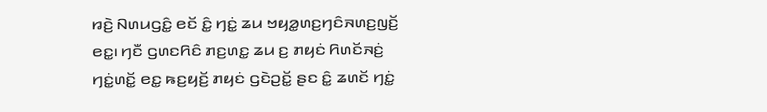ꤙꤢꤧ꤬ ꤡꤛꤣꤞꤢꤨ꤭ ꤕꤢꤩ ꤢꤨ꤭ ꤚꤢꤦ꤭ ꤘꤣ ꤠꤟꤤ꤭ꤛꤢ꤬ꤚꤢꤨꤏꤛꤢ꤬ꤜꤢꤩ꤬ ꤕꤢ꤭꤯ ꤚꤢꤪ ꤞꤛꤢꤖꤢꤨ ꤊꤢ꤬ꤛꤢ꤭ ꤘꤣ ꤢ꤬ ꤊꤟꤢꤦ ꤖꤛꤢꤩꤏꤢꤦ꤬ ꤚꤢꤦ꤭ꤛꤢꤩ꤭ ꤕꤢ꤭ ꤒꤢ꤬ꤟꤢꤩ꤬ ꤊꤟꤢꤦ ꤞꤢꤧꤑꤢꤩ꤭ ꤔꤢ ꤢꤨ꤭ ꤘꤛꤢꤩ ꤚꤢꤦ꤭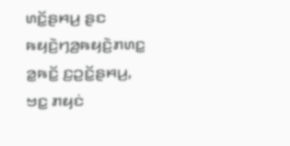ꤛꤢꤩ꤭ꤔꤌꤣ꤬ ꤔꤢ ꤒꤟꤢꤧ꤬ꤚꤤ꤬ꤒꤟꤢꤧ꤬ꤊꤛꤢ꤭ ꤤ꤭ꤒꤢꤩ꤭ ꤢ꤬ꤑꤢꤩ꤭ꤔꤌꤣ꤬, ꤠꤢ꤭ ꤊꤟꤢꤦ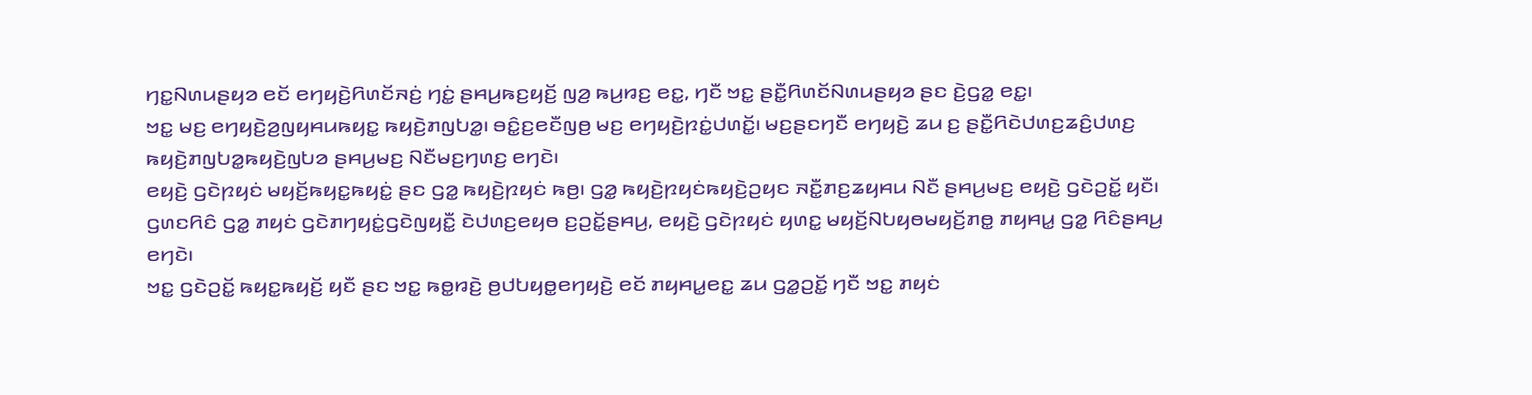ꤚꤢ꤭ꤡꤛꤣꤔꤟꤤ ꤕꤢꤩ ꤕꤚꤟꤢꤧ꤬ꤖꤛꤢꤩꤏꤢꤦ꤬ ꤚꤢꤦ꤭ ꤔꤌꤣ꤬ꤒꤢ꤬ꤟꤢꤩ꤬ ꤜꤤ꤬ ꤒꤣ꤬ꤙꤢ꤬ ꤕꤢ꤭, ꤚꤢꤪ ꤠꤢ꤭ ꤔꤢꤪ꤭ꤖꤛꤢꤩꤡꤛꤣꤔꤟꤤ ꤔꤢ ꤢꤧ꤬ꤞꤤ꤭ ꤕꤢ꤭꤯
ꤠꤢ꤭ ꤗꤢ꤬ ꤕꤚꤟꤢꤧ꤬ꤤ꤬ꤜꤟꤌꤣꤒꤟꤢ꤭ ꤒꤟꤢꤧ꤬ꤊꤜꤝꤤ꤭꤯ ꤋꤢꤨ꤭ꤢ꤬ꤕꤢꤪꤜꤥ꤬ ꤗꤢ꤬ ꤕꤚꤟꤢꤧ꤬ꤐꤢꤦ꤭ꤓꤛꤢꤩ꤭꤯ ꤗꤢ꤬ꤔꤢꤚꤢꤪ ꤕꤚꤟꤢꤧ꤬ ꤘꤣ ꤢ꤬ ꤔꤢꤪ꤭ꤖꤢꤧꤓꤛꤢ꤬ꤘꤢꤨ꤬ꤓꤛꤢ꤬ ꤒꤟꤢꤧ꤬ꤊꤜꤝꤤ꤭ꤒꤟꤢꤧ꤬ꤜꤝꤤ ꤔꤌꤣ꤬ꤗꤢ꤬ ꤡꤢꤪꤗꤢ꤬ꤚꤛꤢ꤬ ꤕꤚꤢꤧ꤯
ꤕꤟꤢꤧ꤬ ꤞꤢꤧꤐꤟꤢꤦ ꤗꤟꤢꤩ꤬ꤒꤟꤢ꤭ꤒꤟꤢꤦ꤭ ꤔꤢ ꤞꤤ꤭ ꤒꤟꤢꤧ꤬ꤐꤟꤢꤦ ꤒꤥ꤬꤯ ꤞꤤ꤭ ꤒꤟꤢꤧ꤬ꤐꤟꤢꤦꤒꤟꤢꤧ꤬ꤑꤟꤢ ꤏꤢꤪ꤭ꤊꤢ꤬ꤘꤟꤌꤣ ꤡꤢꤪ ꤔꤌꤣ꤬ꤗꤢ꤬ ꤕꤟꤢꤧ꤬ ꤞꤢꤧꤑꤢꤩ꤭ ꤟꤢꤪ꤯ ꤞꤛꤢꤖꤢꤨ ꤞꤤ꤭ ꤊꤟꤢꤦ ꤞꤢꤧꤊꤚꤟꤢꤦ꤭ꤞꤢꤧꤜꤟꤢꤪ꤭ ꤢꤧꤓꤛꤢ꤬ꤕꤟꤥ ꤢ꤬ꤑꤢꤩ꤭ꤔꤌꤣ꤬, ꤕꤟꤢꤧ꤬ ꤞꤢꤧꤐꤟꤢꤦ ꤟꤛꤢ꤭ ꤗꤟꤢꤩ꤬ꤡꤝꤟꤥꤗꤟꤢꤩ꤬ꤊꤥ꤭ ꤊꤟꤌꤣ꤭ ꤞꤤ꤭ ꤖꤢꤨꤔꤌꤣ꤬ ꤕꤚꤢꤧ꤯
ꤠꤢ꤭ ꤞꤢꤧꤑꤢꤩ꤭ ꤒꤟꤢ꤭ꤒꤟꤢꤩ꤬ ꤟꤢꤪ ꤔꤢ ꤠꤢ꤭ ꤒꤥ꤭ꤙꤢꤧ꤬ ꤥ꤬ꤓꤝꤟꤥ꤭ꤕꤚꤟꤢꤧ꤬ ꤕꤢꤩ ꤊꤟꤌꤣ꤭ꤕꤢ꤭ ꤘꤣ ꤞꤤ꤭ꤑꤢꤩ꤭ ꤚꤢꤪ ꤠꤢ꤭ ꤊꤟꤢꤦ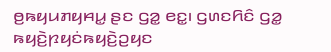ꤥ꤬ꤒꤟꤣꤊꤟꤌꤣ꤭ ꤔꤢ ꤞꤤ꤭ ꤕꤢ꤭꤯ ꤞꤛꤢꤖꤢꤨ ꤞꤤ꤭ ꤒꤟꤢꤧ꤬ꤐꤟꤢꤦꤒꤟꤢꤧ꤬ꤑꤟꤢ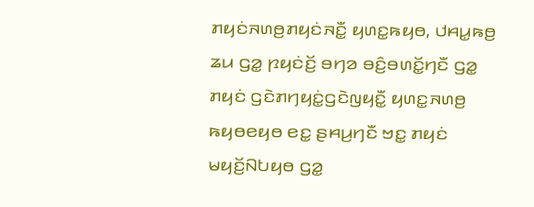ꤊꤟꤢꤦꤏꤛꤥ꤬ꤊꤟꤢꤦꤏꤢꤪ꤭ ꤟꤛꤢ꤭ꤒꤟꤥ, ꤓꤌꤣ꤭ꤒꤥ꤬ ꤘꤣ ꤞꤤ꤭ ꤐꤟꤢꤦꤢꤩ꤬ ꤋꤚꤤ ꤋꤢꤨ꤬ꤋꤛꤢꤩ꤭ꤚꤢꤪ ꤞꤤ꤭ ꤊꤟꤢꤦ ꤞꤢꤧꤊꤚꤟꤢꤦ꤭ꤞꤢꤧꤜꤟꤢꤪ꤭ ꤟꤛꤢ꤭ꤏꤛꤥ꤬ ꤒꤟꤥꤕꤟꤥ ꤕꤢ꤭ ꤔꤌꤣ꤬ꤚꤢꤪ ꤠꤢ꤭ ꤊꤟꤢꤦ ꤗꤟꤢꤩ꤬ꤡꤝꤟꤥ ꤞꤤ꤭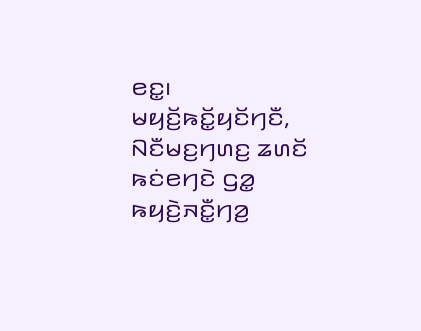ꤕꤢ꤭꤯
ꤗꤟꤢꤩ꤬ꤒꤢꤩ꤭ꤟꤢꤩꤚꤢꤪ, ꤡꤢꤪꤗꤢ꤬ꤚꤛꤢ꤬ ꤘꤛꤢꤩ ꤒꤢꤦꤕꤚꤢꤧ ꤞꤤ꤭ ꤒꤟꤢꤧ꤬ꤏꤢꤪ꤭ꤚꤤ꤬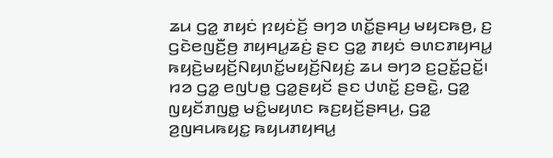ꤘꤣ ꤞꤤ꤭ ꤊꤟꤢꤦ ꤐꤟꤢꤦꤢꤩ꤬ ꤋꤚꤤ ꤛꤢꤩ꤭ꤔꤌꤣ꤬ ꤗꤟꤢꤒꤥ꤬, ꤢ꤬ ꤞꤢꤧꤕꤜꤢꤪ꤬ꤥ꤬ ꤊꤟꤌꤣ꤭ꤘꤢꤦ꤬ ꤔꤢ ꤞꤤ꤭ ꤊꤟꤢꤦ ꤋꤛꤢꤊꤟꤌꤣ꤭ ꤒꤟꤢꤧ꤬ꤗꤟꤢꤩ꤬ꤡꤟꤛꤢꤩ꤭ꤗꤟꤢꤩ꤬ꤡꤟꤢꤦ꤬ ꤘꤣ ꤋꤚꤤ ꤢ꤬ꤑꤢꤩ꤭ꤑꤢꤩ꤭꤯
ꤙꤤ ꤞꤤ꤭ ꤕꤜꤝꤥ꤭ ꤞꤤ꤭ꤔꤟꤢꤩ ꤔꤢ ꤓꤛꤢꤩ꤭ ꤢ꤬ꤋꤢꤧ꤭, ꤞꤤ꤭ ꤜꤟꤢꤩꤊꤜꤥ꤭ ꤗꤢꤨ꤭ꤗꤟꤛꤢ ꤒꤢ꤬ꤟꤢꤩ꤬ꤔꤌꤣ꤬, ꤞꤤ꤭ ꤤ꤬ꤜꤌꤣꤒꤟꤢ꤭ ꤒꤟꤣꤊꤟꤌꤣ꤭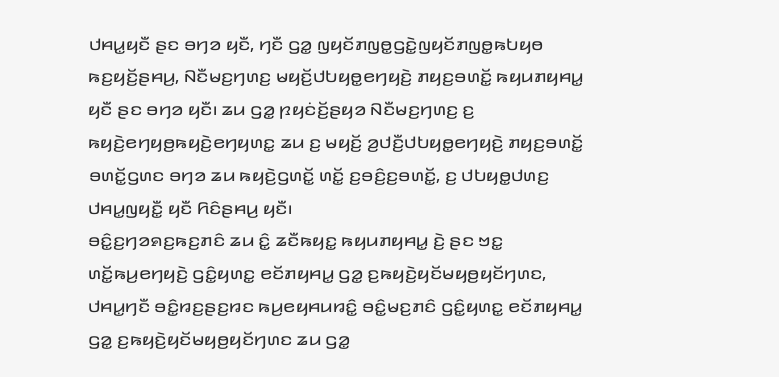ꤓꤌꤣ꤭ꤟꤢꤪ ꤔꤢ ꤋꤚꤤ ꤟꤢꤪ, ꤚꤢꤪ ꤞꤤ꤭ ꤜꤟꤢꤩꤊꤜꤥ꤭ꤞꤢꤧ꤭ꤜꤟꤢꤩꤊꤜꤥ꤭ꤒꤝꤟꤥ ꤒꤢ꤬ꤟꤢꤩ꤬ꤔꤌꤣ꤬, ꤡꤢꤪꤗꤢ꤬ꤚꤛꤢ꤬ ꤗꤟꤢꤩ꤬ꤓꤝꤟꤥ꤭ꤕꤚꤟꤢꤧ꤬ ꤊꤟꤢ꤬ꤋꤛꤢꤩ꤭ ꤒꤟꤣꤊꤟꤌꤣ꤭ ꤟꤢꤪ ꤔꤢ ꤋꤚꤤ ꤟꤢꤪ꤯ ꤘꤣ ꤞꤤ꤭ ꤐꤟꤢꤦꤢꤩ꤬ꤔꤟꤤ ꤡꤢꤪꤗꤢ꤬ꤚꤛꤢ꤬ ꤢ꤬ ꤒꤟꤢꤧ꤬ꤕꤚꤟꤥ꤬ꤒꤟꤢꤧ꤬ꤕꤚꤟꤛꤢ꤭ ꤘꤣ ꤢ꤬ ꤗꤟꤢꤩ꤬ ꤤ꤬ꤓꤢꤪ꤬ꤓꤝꤟꤥ꤭ꤕꤚꤟꤢꤧ꤬ ꤊꤟꤢ꤬ꤋꤛꤢꤩ꤭ ꤋꤛꤢꤩ꤭ꤞꤛꤢ ꤋꤚꤤ ꤘꤣ ꤒꤟꤢꤧ꤬ꤞꤛꤢꤩ꤭ ꤛꤢꤩ꤭ ꤢ꤬ꤋꤢꤨ꤬ꤢ꤬ꤋꤛꤢꤩ꤭, ꤢ꤬ ꤓꤝꤟꤥ꤭ꤓꤛꤢ꤬ ꤓꤌꤣ꤭ꤜꤟꤢꤪ꤭ ꤟꤢꤪ ꤖꤢꤨꤔꤌꤣ꤬ ꤟꤢꤪ꤯
ꤋꤢꤨ꤭ꤢ꤬ꤚꤤꤎꤢ꤬ꤒꤢ꤬ꤊꤢꤨ ꤘꤣ ꤢꤨ꤭ ꤘꤢꤪꤒꤟꤢ꤭ ꤒꤟꤣꤊꤟꤌꤣ꤭ ꤢꤧ꤬ ꤔꤢ ꤠꤢ꤭ ꤛꤢꤩ꤭ꤒꤣ꤬ꤕꤚꤟꤢꤧ꤬ ꤞꤢꤨ꤭ꤟꤛꤢ꤭ ꤕꤢꤩꤊꤟꤌꤣ꤭ ꤞꤤ꤭ ꤢ꤬ꤒꤟꤢꤧ꤬ꤟꤢꤩꤗꤟꤥ꤬ꤟꤢꤩꤚꤛꤢ, ꤓꤌꤣ꤭ꤚꤢꤪ ꤋꤢꤨ꤭ꤙꤢ꤬ꤔꤢ꤬ꤙꤢ ꤒꤣ꤬ꤕꤟꤌꤣꤙꤢꤨ꤭ ꤋꤢꤨ꤭ꤗꤢ꤬ꤊꤢꤨ ꤞꤢꤨ꤭ꤟꤛꤢ꤭ ꤕꤢꤩꤊꤟꤌꤣ꤭ ꤞꤤ꤭ ꤢ꤬ꤒꤟꤢꤧ꤬ꤟꤢꤩꤗꤟꤥ꤬ꤟꤢꤩꤚꤛꤢ ꤘꤣ ꤞꤤ꤭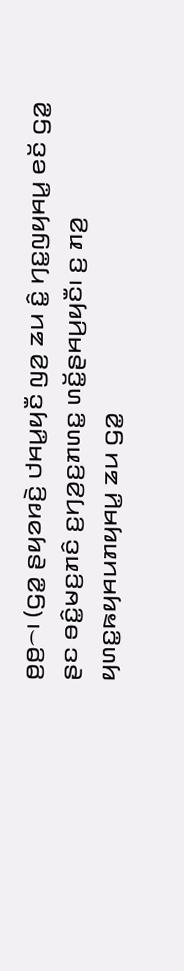ꤥ꤬ꤥ꤬꤮꤯ (ꤞꤤ꤭ ꤔꤟꤤꤙꤢꤧ꤬ ꤓꤌꤣ꤭ꤟꤢꤪ ꤜꤤ꤬ ꤘꤣ ꤢꤨ꤭ ꤚꤢ꤭ꤜꤟꤌꤣ꤭ ꤕꤢꤩ ꤞꤤ꤭ ꤔꤢ ꤋꤢꤨ꤭ꤗꤢ꤬ꤊꤢꤨ ꤢ꤬ꤚꤤ꤬ꤢ꤬ꤊꤛꤢ꤭ ꤛꤢꤩ꤭ꤔꤌꤣ꤬ꤟꤢꤪ꤯ ꤢ꤬ ꤊꤤ꤬ ꤟꤛꤢ꤭ꤒꤟꤌꤣꤊꤟꤌꤣ꤭ ꤘꤣ ꤞꤤ꤭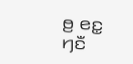ꤥ꤬ ꤕꤢ꤭ ꤚꤢꤪ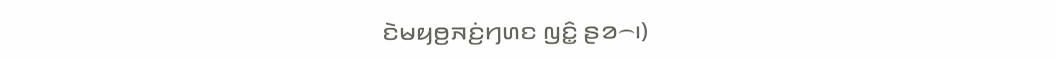ꤢꤧꤗꤟꤥ꤬ꤏꤢꤦ꤬ꤚꤛꤢ ꤜꤢꤨ꤭ ꤔꤤ꤮꤯)